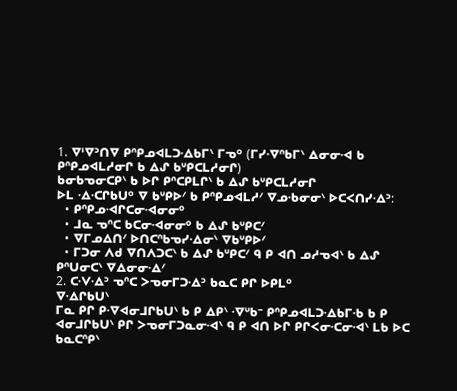1. ᐁᑊᐁᐣᑎᐁ ᑭᐢᑭᓄᐊᒪᑐᐧᐃᑲᒥᐠ ᒥᓀᐤ (ᒥᓯᐧᐁᐢᑲᒥᐠ ᐃᓂᓂᐧᐊ ᑲ ᑭᐢᑭᓄᐊᒪᓱᓂᒋ ᑲ ᐃᔑ ᑲᐡᑭᑕᒪᓱᓂᒋ)
ᑲᓂᑲᓀᓂᑕᑭᐠ ᑲ ᐅᒋ ᑭᐢᑕᑭᒪᒋᐠ ᑲ ᐃᔑ ᑲᐡᑭᑕᒪᓱᓂᒋ
ᐅᒪ ᐧᐃᐧᑕᒋᑲᑌᐤ ᐁ ᑲᐡᑭᐅᐟ ᑲ ᑭᐢᑭᓄᐊᒪᓱᐟ ᐁᓄᐧᑲᓂᓂᐠ ᐅᑕᐸᑎᓯᐧᐃᐣ:
  • ᑭᐢᑭᓄᐧᐊᒋᑕᓂᐧᐊᓂᓂᐤ
  • ᒧᓇ ᓀᐢᑕ ᑲᑕᓂᐧᐊᓂᓂᐤ ᑲ ᐃᔑ ᑲᐡᑭᑕᐟ
  • ᐁᒥᓄᐃᑎᐟ ᐅᑎᑕᐢᑲᓀᓯᐧᐃᓂᐠ ᐁᑲᐡᑭᐅᐟ
  • ᒥᑐᓂ ᐱᑯ ᐁᑎᐱᑐᑕᐠ ᑲ ᐃᔑ ᑲᐡᑭᑕᐟ ᑫ ᑭ ᐊᑎ ᓄᓱᓀᐊᐠ ᑲ ᐃᔑ ᑭᐢᑌᓂᑕᐠ ᐁᐃᓂᓂᐧᐃᐟ
2. ᑕᐧᐯᐧᐃᐣ ᓀᐢᑕ ᐳᓀᓂᒥᑐᐧᐃᐣ ᑲᓇᑕ ᑭᒋ ᐅᑭᒪᐤ
ᐁᐧᐃᒋᑲᑌᐠ
ᒥᓇ ᑭᒋ ᑭᐧᐁᐊᓂᒧᒋᑲᑌᐠ ᑲ ᑭ ᐃᑭᐠ ᐧᐁᐡᑲᐨ ᑭᐢᑭᓄᐊᒪᑐᐧᐃᑲᒥᐧᑲ ᑲ ᑭ ᐊᓂᒧᒋᑲᑌᐠ ᑭᒋ ᐳᓀᓂᒥᑐᓇᓂᐧᐊᐠ ᑫ ᑭ ᐊᑎ ᐅᒋ ᑭᒋᐸᓂᐧᑕᓂᐧᐊᐠ ᒪᑲ ᐅᑕ ᑲᓇᑕᐢᑭᐠ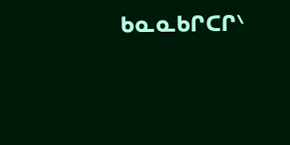ᑲᓇᓇᑲᒋᑕᒋᐠ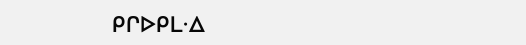ᑭᒋᐅᑭᒪᐧᐃ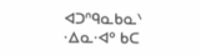ᐊᑐᐢᑫᓇᑲᓇᐠ ᐧᐃᓇᐧᐊᐤ ᑲᑕ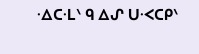ᐧᐃᑕᐧᒪᐠ ᑫ ᐃᔑ ᑌᐧᐸᑕᑭᐠ